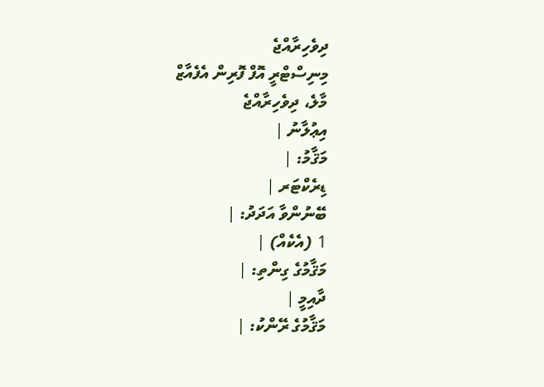ދިވެހިރާއްޖެ
މިނިސްޓްރީ އޮފް ފޮރިން އެފެއާޒް
މާލެ، ދިވެހިރާއްޖެ
އިޢުލާނު |
މަޤާމު: |
ޑިރެކްޓަރ |
ބޭނުންވާ އަދަދު: |
1 (އެކެއް) |
މަޤާމުގެ ގިންތި: |
ދާއިމީ |
މަޤާމުގެ ރޭންކު: |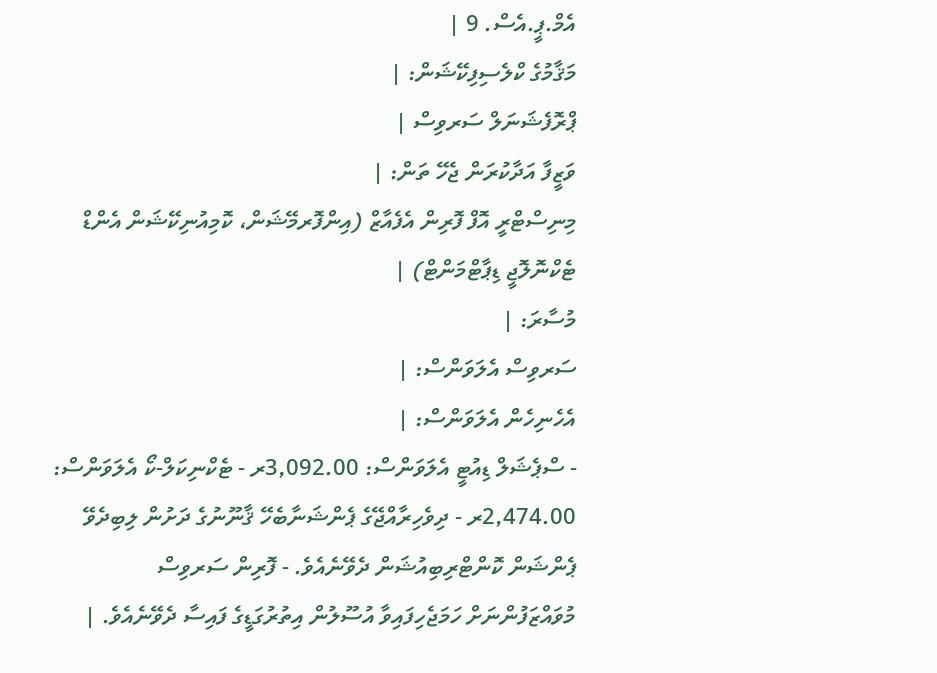އެމް.ޕީ.އެސް. 9 |
މަޤާމުގެ ކްލެސިފިކޭޝަން: |
ޕްރޮފެޝަނަލް ސަރވިސް |
ވަޒީފާ އަދާކުރަން ޖެހޭ ތަން: |
މިނިސްޓްރީ އޮފް ފޮރިން އެފެއާޒް (އިންފޮރމޭޝަން، ކޮމިއުނިކޭޝަން އެންޑް ޓެކްނޮލޮޖީ ޑިޕާޓްމަންޓް) |
މުސާރަ: |
ސަރވިސް އެލަވަންސް: |
އެހެނިހެން އެލަވަންސް: |
- ސްޕެޝަލް ޑިއުޓީ އެލަވަންސް: 3,092.00ރ - ޓެކްނިކަލް-ކޯ އެލަވަންސް: 2,474.00ރ - ދިވެހިރާއްޖޭގެ ޕެންޝަނާބެހޭ ޤާނޫނުގެ ދަށުން ލިބިދެވޭ ޕެންޝަން ކޮންޓްރިބިއުޝަން ދެވޭނެއެވެ. - ފޮރިން ސަރވިސް މުވައްޒަފުންނަށް ހަމަޖެހިފައިވާ އުސޫލުން އިތުރުގަޑީގެ ފައިސާ ދެވޭނެއެވެ. |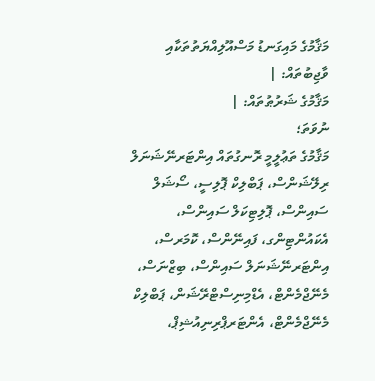މަޤާމުގެ މައިގަނޑު މަސްއޫލިއްޔަތުތަކާއި ވާޖިބުތައް: |
މަޤާމުގެ ޝަރުޠުތައް: |
ނުވަތަ؛
މަޤާމުގެ ތަޢުލީމީ ރޮނގުތައް އިންޓަރނޭޝަނަލް ރިލޭޝަންސް، ޕަބްލިކް ޕޮލިސީ، ސޯޝަލް ސައިންސް، ޕޮލިޓިކަލް ސައިންސް، އެކައުންޓިންގ، ފައިނޭންސް، ކޮމަރސް، އިންޓަރނޭޝަނަލް ސައިންސް، ބިޒްނަސް، މެނޭޖްމެންޓް، އެޑްމިނިސްޓްރޭޝަން، ޕަބްލިކް މެނޭޖްމެންޓް، އެންޓަރޕްރިނިއުޝިޕް،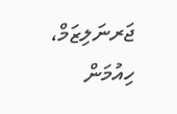ޖަރނަލިޒަމް، ހިއުމަން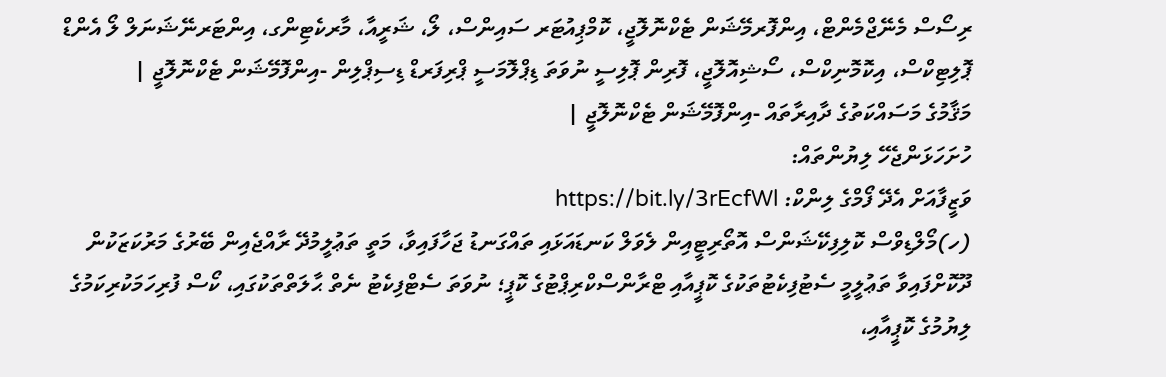ރިސޯސް މެނޭޖްމެންޓް، އިންފޮރމޭޝަން ޓެކްނޮލޮޖީ، ކޮމްޕިއުޓަރ ސައިންސް، ލޯ، ޝަރީއާ، މާރކެޓިންގ، އިންޓަރނޭޝަނަލް ލޯ އެންޑް ޕޮލިޓިކްސް، އިކޮމޮނިކްސް، ސޯޝިއޮލޮޖީ، ފޮރިން ޕޮލިސީ ނުވަތަ ޑިޕްލޮމަސީ ޕްރިފަރޑް ޑިސިޕްލިން -އިންފޮމޭޝަން ޓެކްނޮލޮޖީ |
މަޤާމުގެ މަސައްކަތުގެ ދާއިރާތައް -އިންފޮމޭޝަން ޓެކްނޮލޮޖީ |
ހުށަހަޅަންޖެހޭ ލިޔުންތައް:
ވަޒީފާއަށް އެދޭ ފޯމްގެ ލިންކް: https://bit.ly/3rEcfWl
(ހ)މޯލްޑިވްސް ކޮލިފިކޭޝަންސް އޮތޯރިޓީއިން ލެވަލް ކަނޑައަޅައި ތައްގަނޑު ޖަހާފައިވާ، މަތީ ތަޢުލީމުދޭ ރާއްޖެއިން ބޭރުގެ މަރުކަޒަކުން ދޫކޮށްފައިވާ ތަޢުލީމީ ސެޓުފިކެޓުތަކުގެ ކޮޕީއާއި ޓްރާންސްކްރިޕްޓުގެ ކޮޕީ؛ ނުވަތަ ސެޓްފިކެޓު ނެތް ޙާލަތްތަކުގައި، ކޯސް ފުރިހަމަކުރިކަމުގެ ލިޔުމުގެ ކޮޕީއާއި،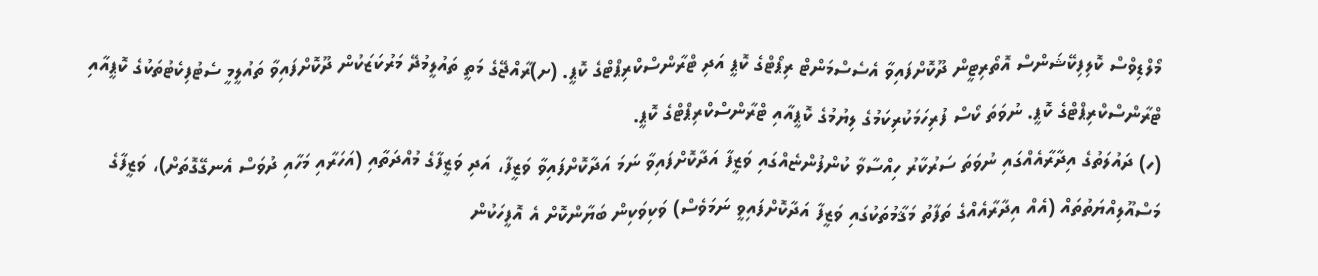މޯލްޑިވްސް ކޮލިފިކޭޝަންސް އޮތޯރިޓީން ދޫކޮށްފައިވާ އެސެސްމަންޓް ރިޕޯޓްގެ ކޮޕީ އަދި ޓްރާންސްކްރިޕްޓްގެ ކޮޕީ. (ށ)ރާއްޖޭގެ މަތީ ތައުލީމުދޭ މަރުކަޒަކުން ދޫކޮށްފައިވާ ތައުލީމީ ސެޓުފިކެޓުތަކުގެ ކޮޕީއާއި ޓްރާންސްކްރިޕްޓްގެ ކޮޕީ. ނުވަތަ ކޯސް ފުރިހަމަކުރިކަމުގެ ލިޔުމުގެ ކޮޕީއާއި ޓްރާންސްކްރިޕްޓްގެ ކޮޕީ.
(ހ) ދައުލަތުގެ އިދާރާއެއްގައި ނުވަތަ ސަރުކާރު ހިއްސާވާ ކުންފުންޏެއްގައި ވަޒީފާ އަދާކޮށްފައިވާ ނަމަ އަދާކޮށްފައިވާ ވަޒީފާ، އަދި ވަޒީފާގެ މުއްދަތާއި (އަހަރާއި މަހާއި ދުވަސް އެނގޭގޮތަށް)، ވަޒީފާގެ މަސްއޫލިއްޔަތުތައް (އެއް އިދާރާއެއްގެ ތަފާތު މަޤާމުތަކުގައި ވަޒީފާ އަދާކޮށްފައިވީ ނަމަވެސް) ވަކިވަކިން ބަޔާންކޮށް އެ އޮފީހަކުން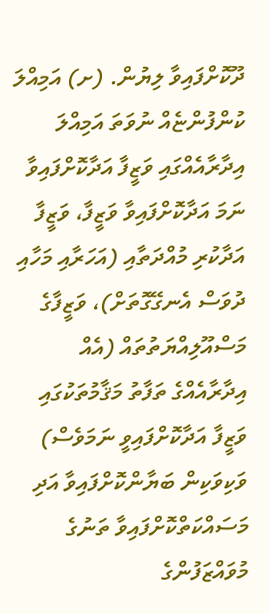ދޫކޮށްފައިވާ ލިޔުން. (ށ) އަމިއްލަ ކުންފުންޏެއް ނުވަތަ އަމިއްލަ އިދާރާއެއްގައި ވަޒީފާ އަދާކޮށްފައިވާ ނަމަ އަދާކޮށްފައިވާ ވަޒީފާ، ވަޒީފާ އަދާކުރި މުއްދަތާއި (އަހަރާއި މަހާއި ދުވަސް އެނގޭގޮތަށް)، ވަޒީފާގެ މަސްއޫލިއްޔަތުތައް (އެއް އިދާރާއެއްގެ ތަފާތު މަޤާމުތަކުގައި ވަޒީފާ އަދާކޮށްފައިވީ ނަމަވެސް) ވަކިވަކިން ބަޔާންކޮށްފައިވާ އަދި މަސައްކަތްކޮށްފައިވާ ތަނުގެ މުވައްޒަފުންގެ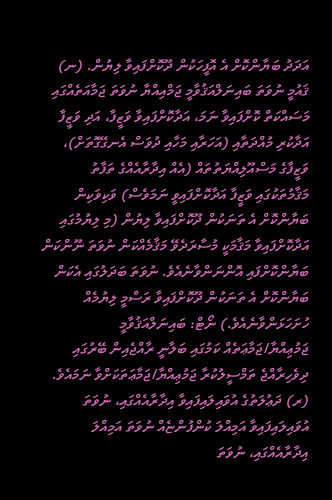އަދަދު ބަޔާންކޮށް އެ އޮފީހަކުން ދޫކޮށްފައިވާ ލިޔުން. (ނ) ޤައުމީ ނުވަތަ ބައިނަލްއަޤުވާމީ ޖަމްއިއްޔާ ނުވަތަ ޖަމާއަތެއްގައި މަސައްކަތް ކޮށްފައިވާ ނަމަ، އަދާކޮށްފައިވާ ވަޒީފާ، އަދި ވަޒީފާ އަދާކުރި މުއްދަތާއި (އަހަރާއި މަހާއި ދުވަސް އެނގޭގޮތަށް)، ވަޒީފާގެ މަސްއޫލިއްޔަތުތައް (އެއް އިދާރާއެއްގެ ތަފާތު މަޤާމުތަކުގައި ވަޒީފާ އަދާކޮށްފައިވީ ނަމަވެސް) ވަކިވަކިން ބަޔާންކޮށް އެ ތަނަކުން ދޫކޮށްފައިވާ ލިޔުން (މި ލިޔުމުގައި އަދާކޮށްފައިވާ މަޤާމަކީ މުސާރަދެވޭ މަޤާމެއްކަން ނުވަތަ ނޫންކަން ބަޔާންކޮށްފައި އޮންނަންވާނެއެވެ. ނުވަތަ ބަދަލުގައި އެކަން ބަޔާންކޮށް އެ ތަނަކުން ދޫކޮށްފައިވާ ރަސްމީ ލިޔުމެއް ހުށަހަޅަންވާނެއެވެ.) ނޯޓް: ބައިނަލްއަޤުވާމީ ޖަމުޢިއްޔާ/ޖަމާޢަތެއް ކަމުގައި ބަލާނީ ރާއްޖެއިން ބޭރުގައި ދިވެހިރާއްޖެ ތަމްސީލުކުރާ ޖަމުޢިއްޔާ/ޖަމާޢަތަކަށްވާ ނަމައެވެ. (ރ) ދަޢުލަތުގެ އުވައިލައިފައިވާ އިދާރާއެއްގައި، ނުވަތަ އުވައިލައިފައިވާ އަމިއްލަ ކުންފުންޏެއް ނުވަތަ އަމިއްލަ އިދާރާއެއްގައި، ނުވަތަ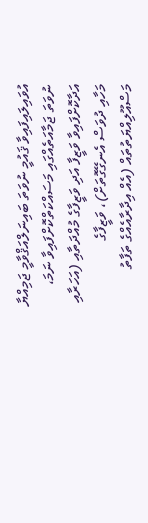އުވައިލައިފައިވާ ޤައުމީ ނުވަތަ ބައިނަލްއަޤްވާމީ ޖަމިއްޔާ ނުވަތަ ޖަމާއަތެއްގައި މަސައްކަތްކޮށްފައިވާ ނަމަ، އަދާކޮށްފައިވާ ވަޒީފާ އަދި ވަޒީފާގެ މުއްދަތާއި (އަހަރާއި މަހާއި ދުވަސް އެނގޭގޮތަށް)، ވަޒީފާގެ މަސްއޫލިއްޔަތުތައް (އެއް އިދާރާއެއްގެ ތަފާތު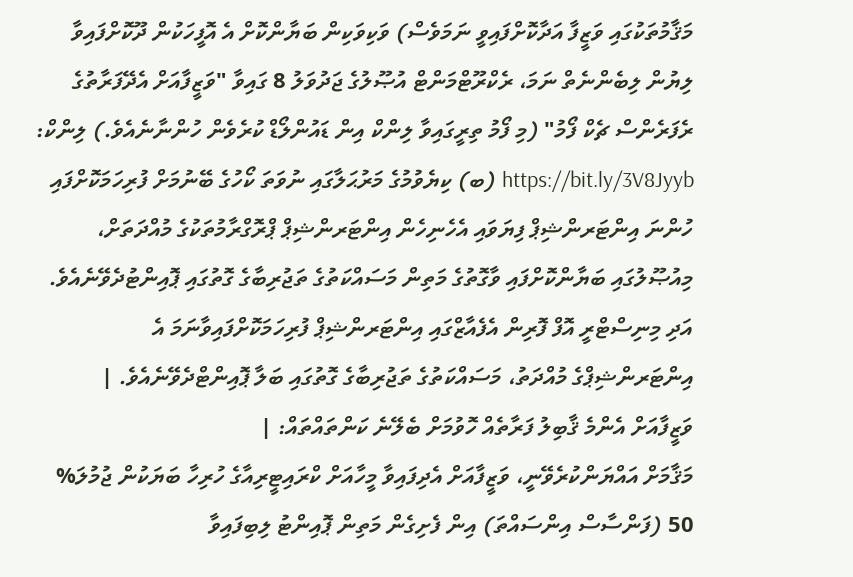މަޤާމުތަކުގައި ވަޒީފާ އަދާކޮށްފައިވީ ނަމަވެސް) ވަކިވަކިން ބަޔާންކޮށް އެ އޮފީހަކުން ދޫކޮށްފައިވާ ލިޔުން ލިބެންނެތް ނަމަ، ރެކްރޫޓްމަންޓް އުޞޫލުގެ ޖަދުވަލު 8 ގައިވާ "ވަޒީފާއަށް އެދޭފަރާތުގެ ރެފަރެންސް ޗެކް ފޯމު" (މި ފޯމު ތިރީގައިވާ ލިންކް އިން ޑައުންލޯޑް ކުރެވެން ހުންނާނެއެވެ.) ލިންކް: https://bit.ly/3V8Jyyb (ބ) ކިޔެވުމުގެ މަރުޙަލާގައި ނުވަތަ ކޯހުގެ ބޭނުމަށް ފުރިހަމަކޮށްފައި ހުންނަ އިންޓަރންޝިޕް ފިޔަވައި އެހެނިހެން އިންޓަރންޝިޕް ޕްރޮގްރާމުތަކުގެ މުއްދަތަށް، މިއުޞޫލުގައި ބަޔާންކޮށްފައި ވާގޮތުގެ މަތިން މަސައްކަތުގެ ތަޖުރިބާގެ ގޮތުގައި ޕޮއިންޓުދެވޭނެއެވެ. އަދި މިނިސްޓްރީ އޮފް ފޮރިން އެފެއާޒްގައި އިންޓަރންޝިޕް ފުރިހަމަކޮށްފައިވާނަމަ އެ އިންޓަރންޝިޕްގެ މުއްދަތު، މަސައްކަތުގެ ތަޖުރިބާގެ ގޮތުގައި ބަލާ ޕޮއިންޓްދެވޭނެއެވެ. |
ވަޒީފާއަށް އެންމެ ޤާބިލު ފަރާތެއް ހޮވުމަށް ބެލޭނެ ކަންތައްތައް: |
މަޤާމަށް އައްޔަންކުރެވޭނީ، ވަޒީފާއަށް އެދިފައިވާ މީހާއަށް ކްރައިޓީރިއާގެ ހުރިހާ ބަޔަކުން ޖުމުލަ% 50 (ފަންސާސް އިންސައްތަ) އިން ފެށިގެން މަތިން ޕޮއިންޓު ލިބިފައިވާ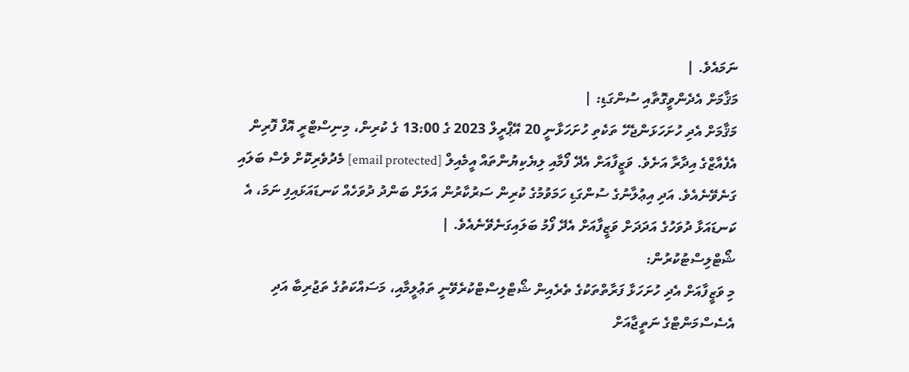ނަމައެވެ. |
މަޤާމަށް އެދެންވީގޮތާއި ސުންގަޑި: |
މަޤާމަށް އެދި ހުށަހަޅަންޖެހޭ ތަކެތި ހުށަހަޅާނީ 20 އޭޕްރީލް 2023 ގެ 13:00 ގެ ކުރިން، މިނިސްޓްރީ އޮފް ފޮރިން އެފެއާޒްގެ އިދާރާ އަށެވެ. ވަޒީފާއަށް އެދޭ ފޯމާއި ލިޔެކިޔުންތައް އީމެއިލް [email protected] މެދުވެރިކޮށް ވެސް ބަލައި ގަނެވޭނެއެވެ. އަދި އިޢުލާނުގެ ސުންގަޑި ހަމަވުމުގެ ކުރިން ސަރުކާރުން އަލަށް ބަންދު ދުވަހެއް ކަނޑައަޅައިފި ނަމަ، އެ ކަނޑައަޅާ ދުވަހުގެ އަދަދަށް ވަޒީފާއަށް އެދޭ ފޯމު ބަލައިގަނެވޭނެއެވެ. |
ޝޯޓްލިސްޓުކުރުން:
މި ވަޒީފާއަށް އެދި ހުށަހަޅާ ފަރާތްތަކުގެ ތެރެއިން ޝޯޓްލިސްޓްކުރެވޭނީ ތަޢުލީމާއި، މަސައްކަތުގެ ތަޖުރިބާ އަދި އެސެސްމަންޓްގެ ނަތީޖާއަށް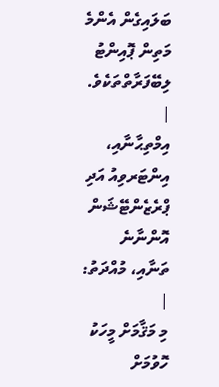ބަލައިގެން އެންމެ މަތިން ޕޮއިންޓު ލިބޭފަރާތްތަކެވެ. |
އިމްތިޙާނާއި، އިންޓަރވިއު އަދި ޕްރެޒެންޓޭޝަން އޮންނާނެ ތަނާއި، މުއްދަތު: |
މި މަޤާމަށް މީހަކު ހޮވުމަށް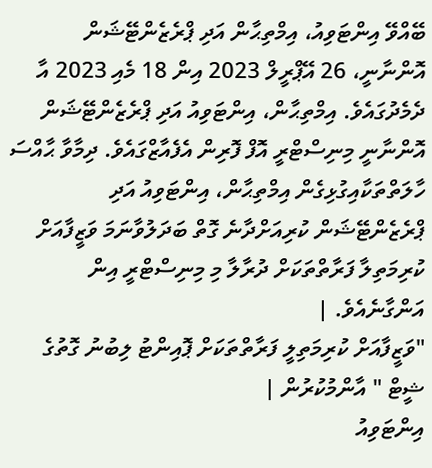ބޭއްވޭ އިންޓަވިއު، އިމްތިޙާން އަދި ޕްރެޒެންޓޭޝަން އޮންނާނީ، 26 އޭޕްރީލް 2023 އިން 18 މެއި 2023 އާ ދެމެދުގައެވެ. އިމްތިޙާން، އިންޓަވިއު އަދި ޕްރެޒެންޓޭޝަން އޮންނާނީ މިނިސްޓްރީ އޮފް ފޮރިން އެފެއާޒްގައެވެ. ދިމާވާ ޙާއްސަ ހާލަތްތަކާއިގުޅިގެން އިމްތިޙާން، އިންޓަވިއު އަދި ޕްރެޒެންޓޭޝަން ކުރިއަށްދާނެ ގޮތް ބަދަލުވާނަމަ ވަޒީފާއަށް ކުރިމަތިލާ ފަރާތްތަކަށް ދުރާލާ މި މިނިސްޓްރީ އިން އަންގާނެއެވެ. |
"ވަޒީފާއަށް ކުރިމަތިލީ ފަރާތްތަކަށް ޕޮއިންޓު ލިބުނު ގޮތުގެ ޝީޓް " އާންމުކުރުން |
އިންޓަވިއު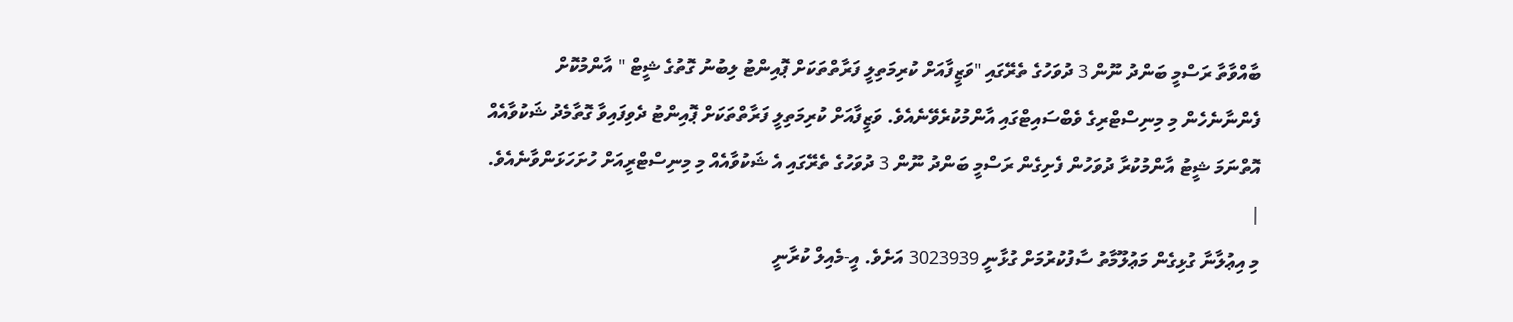ބާއްވާތާ ރަސްމީ ބަންދު ނޫން 3 ދުވަހުގެ ތެރޭގައި "ވަޒީފާއަށް ކުރިމަތިލީ ފަރާތްތަކަށް ޕޮއިންޓު ލިބުނު ގޮތުގެ ޝީޓް " އާންމުކޮށް ފެންނާނެހެން މި މިނިސްޓްރިގެ ވެބްސައިޓްގައި އާންމުކުރެވޭނެއެވެ. ވަޒީފާއަށް ކުރިމަތިލީ ފަރާތްތަކަށް ޕޮއިންޓު ދެވިފައިވާ ގޮތާމެދު ޝަކުވާއެއް އޮތްނަމަ ޝީޓު އާންމުކުރާ ދުވަހުން ފެށިގެން ރަސްމީ ބަންދު ނޫން 3 ދުވަހުގެ ތެރޭގައި އެ ޝަކުވާއެއް މި މިނިސްޓްރީއަށް ހުށަހަޅަންވާނެއެވެ. |
މި އިޢުލާނާ ގުޅިގެން މަޢުލޫމާތު ސާފުކުރުމަށް ގުޅާނީ 3023939 އަށެވެ. އީ-މެއިލް ކުރާނީ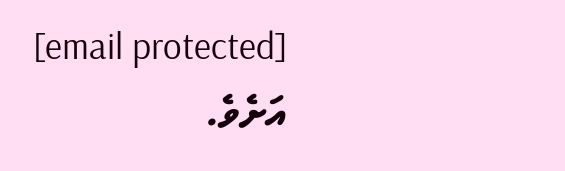[email protected] އަށެވެ.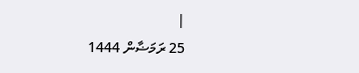|
25 ރަމަޟާން 1444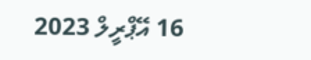16 އޭޕްރީލް 2023